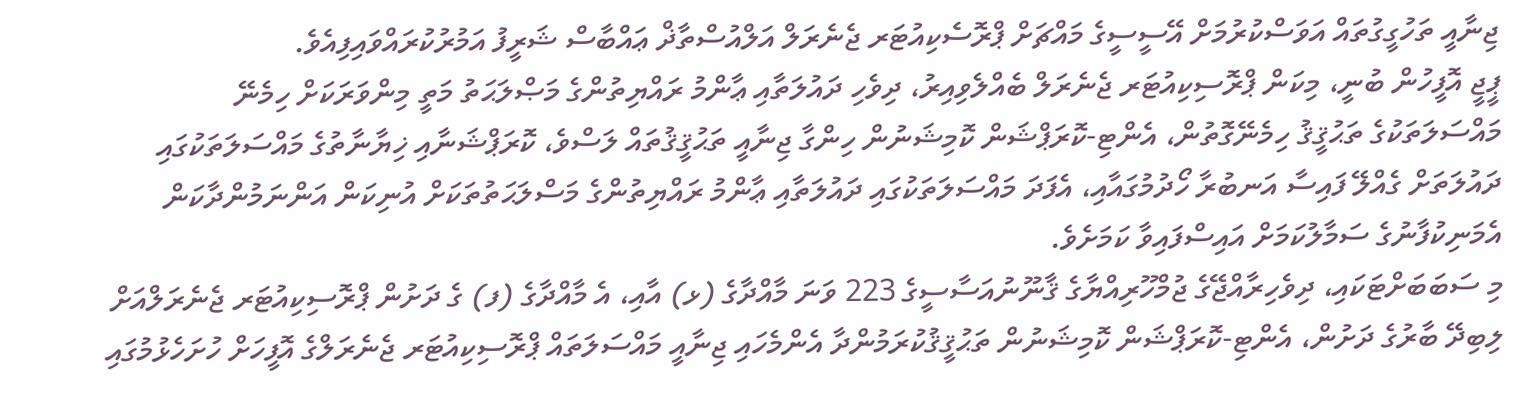ޖިނާއީ ތަހުގީގުތައް އަވަސްކުރުމަށް އޭސީސީގެ މައްޗަށް ޕްރޮސެކިއުޓަރ ޖެނެރަލް އަލްއުސްތާޛް ޢައްބާސް ޝަރީފު އަމުރުކުރައްވައިފިއެވެ.
ޕީޖީ އޮފީހުން ބުނީ، މިކަން ޕްރޮސިކިއުޓަރ ޖެނެރަލް ބެއްލެވިއިރު، ދިވެހި ދައުލަތާއި ޢާންމު ރައްޔިތުންގެ މަޞްލަޙަތު މަތީ މިންވަރަކަށް ހިމެނޭ މައްސަލަތަކުގެ ތަޙުޤީޤު ހިމެނޭގޮތުން، އެންޓި-ކޮރަޕްޝަން ކޮމިޝަނުން ހިންގާ ޖިނާއީ ތަޙުޤީޤުތައް ލަސްވެ، ކޮރަޕްޝަނާއި ޚިޔާނާތުގެ މައްސަލަތަކުގައި ދައުލަތަށް ގެއްލޭ ފައިސާ އަނބުރާ ހޯދުމުގައާއި، އެފަދަ މައްސަލަތަކުގައި ދައުލަތާއި ޢާންމު ރައްޔިތުންގެ މަސްލަޙަތުތަކަށް އުނިކަން އަންނަމުންދާކަން އެމަނިކުފާނުގެ ސަމާލުކަމަށް އައިސްފައިވާ ކަމަށެވެ.
މި ސަބަބަށްޓަކައި، ދިވެހިރާއްޖޭގެ ޖުމްހޫރިއްޔާގެ ޤާނޫނުއަސާސީގެ 223 ވަނަ މާއްދާގެ (ޅ) އާއި، އެ މާއްދާގެ (ފ) ގެ ދަށުން ޕްރޮސިކިއުޓަރ ޖެނެރަލްއަށް ލިބިދޭ ބާރުގެ ދަށުން، އެންޓި-ކޮރަޕްޝަން ކޮމިޝަނުން ތަޙުޤީޤުކުރަމުންދާ އެންމެހައި ޖިނާއީ މައްސަލަތައް ޕްރޮސިކިއުޓަރ ޖެނެރަލްގެ އޮފީހަށް ހުށަހެޅުމުގައި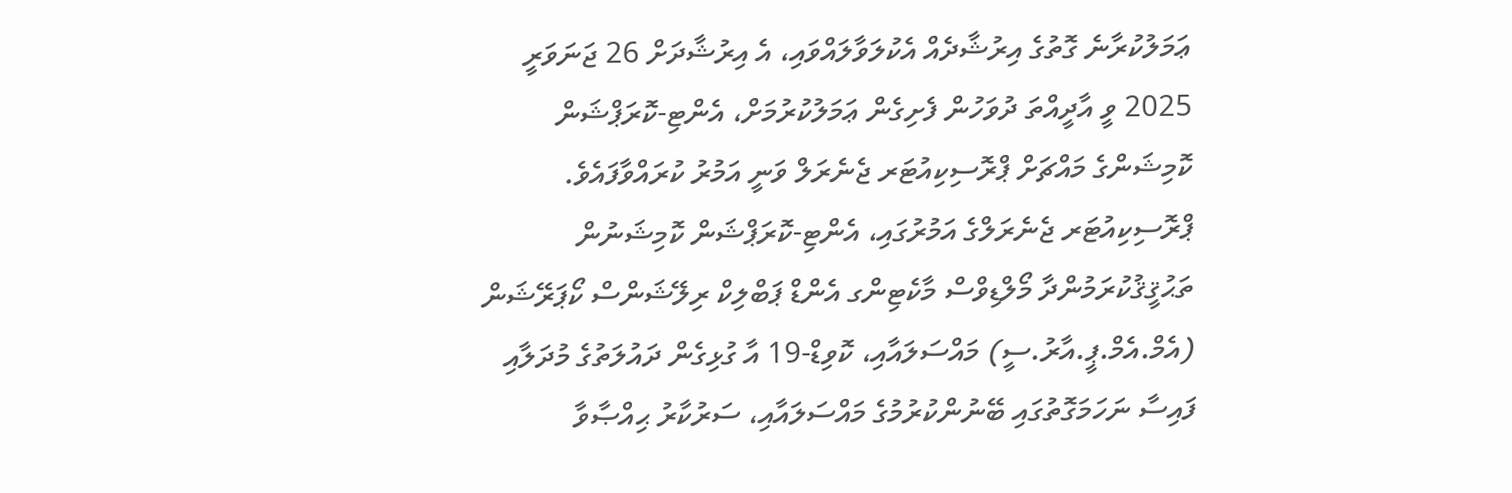ޢަމަލުކުރާނެ ގޮތުގެ އިރުޝާދެއް އެކުލަވާލައްވައި، އެ އިރުޝާދަށް 26 ޖަނަވަރީ 2025 ވީ އާދީއްތަ ދުވަހުން ފެށިގެން ޢަމަލުކުރުމަށް، އެންޓި-ކޮރަޕްޝަން ކޮމިޝަންގެ މައްޗަށް ޕްރޮސިކިއުޓަރ ޖެނެރަލް ވަނީ އަމުރު ކުރައްވާފައެވެ.
ޕްރޮސިކިއުޓަރ ޖެނެރަލްގެ އަމުރުގައި، އެންޓި-ކޮރަޕްޝަން ކޮމިޝަނުން ތަޙުޤީޤުކުރަމުންދާ މޯލްޑިވްސް މާކެޓިންގ އެންޑް ޕަބްލިކް ރިލޭޝަންސް ކޯޕަރޭޝަން (އެމް.އެމް.ޕީ.އާރު.ސީ) މައްސަލައާއި، ކޮވިޑް-19 އާ ގުޅިގެން ދައުލަތުގެ މުދަލާއި ފައިސާ ނަހަމަގޮތުގައި ބޭނުންކުރުމުގެ މައްސަލައާއި، ސަރުކާރު ޙިއްޞާވާ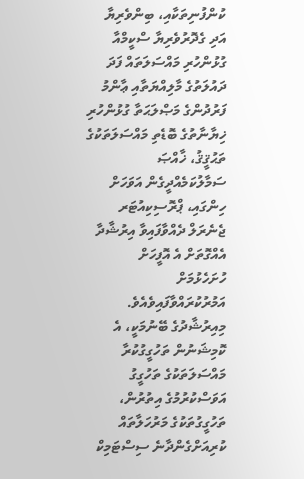ކުންފުނިތަކާއި، ބިންވެރިޔާ އަދި ގެދޮރުވެރިޔާ ސްކީމްއާ ގުޅުންހުރި މައްސަލަތައް ފަދަ ދައުލަތުގެ މާލިއްޔަތާއި ޢާންމު ފަރުދުންގެ މަޞްލަޙަތާ ގުޅުންހުރި ޚިޔާނާތުގެ ބޮޑެތި މައްސަލަތަކުގެ ތަޙުޤީޤު، ޚާއްޞަ ސަމާލުކަމެއްދީގެން އަވަހަށް ހިންގައި، ޕްރޮސިކިއުޓަރ ޖެނެރަލް ދެއްވާފައިވާ އިރުޝާދާ އެއްގޮތަށް އެ އޮފީހަށް ހުށަހެޅުމަށް އަމުރުކުރައްވާފައިވެއެވެ.
މިއިރުޝާދުގެ ބޭނުމަކީ، އެ ކޮމިޝަނުން ތަހުގީގުކުރާ މައްސަލަތަކުގެ ތަހުގީގު އަވަސްކުރުމުގެ އިތުރުން، ތަހުގީގުތަކުގެ މަރުހަލާތައް ކުރިއަށްގެންދާނެ ސިސްޓަމިކް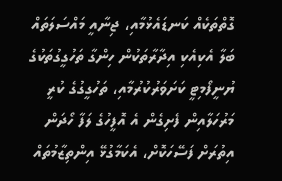ގޮތްތަކެއް ކަނޑައެޅުމާއި، ޖިނާއީ މައްސަލަތައް ބަލާ އެކިއެކި އިދާރާތަކުން ހިންގާ ތަހުގީގުތަކުގެ ޔުނީފޯމިޓީ ކަށަވަރުކުރުމާއި، ތަހުގީގުގެ ކުރީ މަރުހަލާއިން ފެށިގެން އެ އޮފީހުގެ ލަފާ ހޯދަން އިތުރަށް ފަސޭހަކޮށް، އެކަމާގުޅޭ އިންތިޒާމުތައް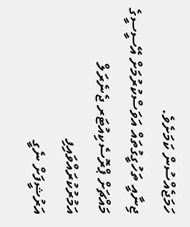ހަމަޖެއްސުން ކަމަށެވެ.
ޖިނާއީ ތަހުގީގުތައް އަވަސްކުރުމަށް އޭސީސީގެ މައްޗަށް ޕްރޮސެކިއުޓަރ ޖެނެރަލް އަމުރުކުރައްވައިފި
އަރުޝީފަށް ނެގީ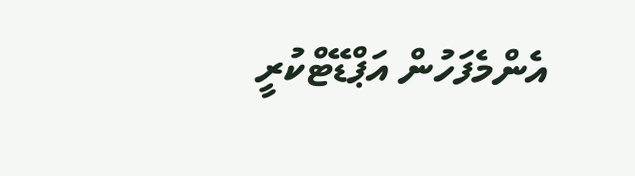އެންމެފަހުން އަޕްޑޭޓްކުރީ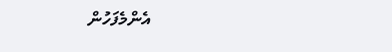އެންމެފަހުން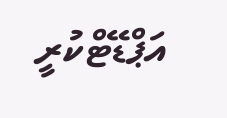އަޕްޑޭޓްކުރީ